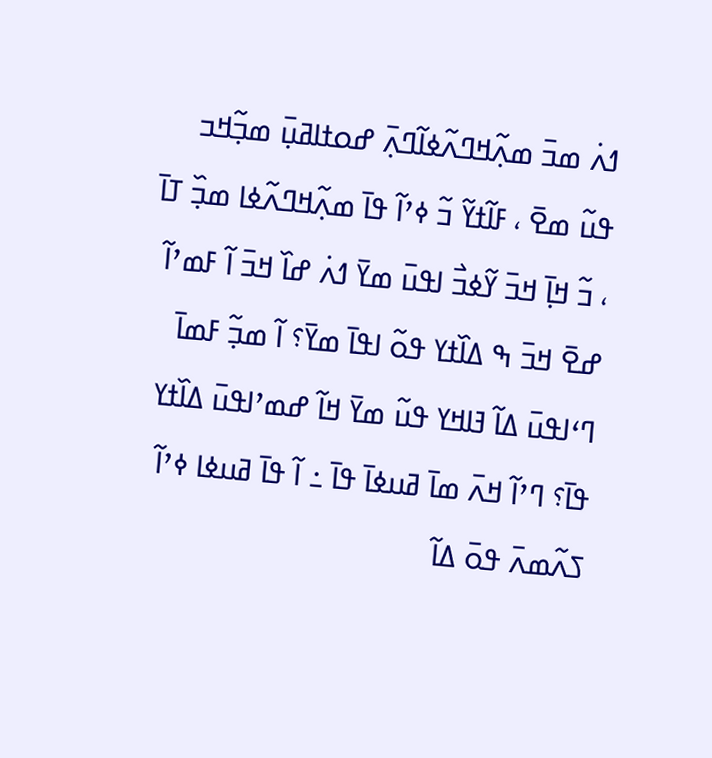ߗߍ߭ ߘߏ߫ ߘߍ߲߬ߞߣߍ߬ߦߊ߬ߣߍ߲߫ ߝߋߙߊߥߎ߲߫ ߘߏ߲߬ߞߏ ߟߎ߬ ߘߐ߫ ، ߓߊ߬ߙߌ߬ ߏ߬ ߦߴߊ߬ ߟߊ߫ ߘߍ߲߬ߞߣߍ߬ߦߊ ߘߏ߲߰ ߠߊ߫ ، ߏ߬ ߞߊ߲߫ ߞߏ߫ ߌ߬ߦߏ߯ ߊߟߎ߫ ߘߌ߫ ߗߍ߭ ߝߊ߰ ߞߏ߫ ߊ߬ ߓߘߴߊ߬ ߝߐ߫ ߞߏ߫ ߒ ߡߊ߰ߙߌ ߟߋ߬ ߊߟߊ߫ ߘߌ߫؟ ߊ߬ ߘߏ߲߬ ߓߘߊ߫ ߣߵߊߟߎ߫ ߡߊ߬ ߔߊߞߌ ߟߎ߬ ߘߌ߫ ߞߊ߬ ߝߘߴߊߟߎ߫ ߡߊ߰ߙߌ ߟߊ߫؟ ߣߴߊ߬ ߞߍ߫ ߘߊ߫ ߥߎߦߊ߫ ߟߊ߫ ߸ ߊ߬ ߟߊ߫ ߥߎߦߊ ߦߴߊ߬ ߖߍ߬ߘߍ߫ ߟߋ߫ ߡߊ߬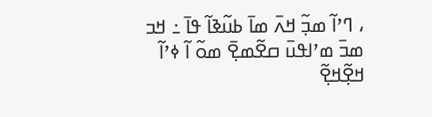، ߣߴߊ߬ ߘߏ߲߬ ߞߍ߫ ߘߊ߫ ߕߎ߬ߢߊ߬ ߟߊ߫ ߸ ߞߏ ߘߏ߫ ߘߴߊߟߎ߫ ߛߐ߬ߘߐ߲߫ ߘߋ߬ ߊ߬ ߦߴߊ߬ ߞߐ߲߬ߞߐ߲߬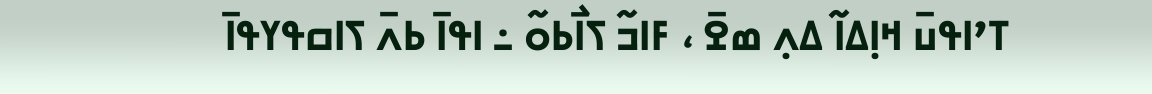ߠߴߊߟߎ߫ ߞߊ߲ߡߊ߬ ߡߍ߲ ߘߐ߫ ، ߓߊߏ߬ ߖߊ߯ߕߋ߬ ߸ ߊߟߊ߫ ߕߍ߫ ߖߊߛߟߌߟߊ߫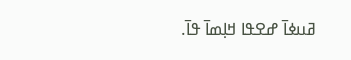ߥߎߦߊ߫ ߝߐߟߊ ߞߊ߲ߘߊ߫ ߟߊ߫.